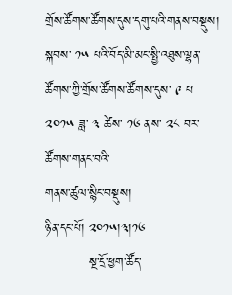གྲོས་ཚོགས་ཚོགས་དུས་དགུ་པའི་གནས་བསྡུས།
སྐབས་ ༡༥ པའི་བོད་མི་མང་སྤྱི་འཐུས་ལྷན་ཚོགས་ཀྱི་གྲོས་ཚོགས་ཚོགས་དུས་ ༩ པ
༢༠༡༥ ཟླ་ ༣ ཚེས་ ༡༦ ནས་ ༢༨ བར་ཚོགས་གནང་བའི་
གནས་ཚུལ་སྙིང་བསྡུས།
ཉིན་དང་པོ། ༢༠༡༥།༣།༡༦
          སྔ་དྲོ་ཕྱག་ཚོད་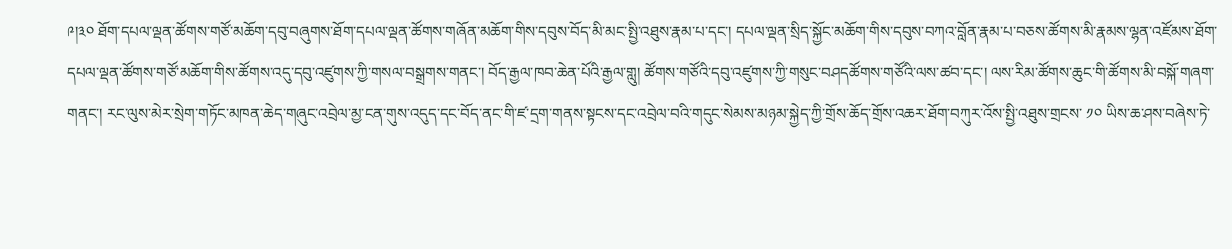༩།༣༠ ཐོག་དཔལ་ལྡན་ཚོགས་གཙོ་མཆོག་དབུ་བཞུགས་ཐོག་དཔལ་ལྡན་ཚོགས་གཞོན་མཆོག་གིས་དབུས་བོད་མི་མང་སྤྱི་འཐུས་རྣམ་པ་དང་། དཔལ་ལྡན་སྲིད་སྐྱོང་མཆོག་གིས་དབུས་བཀའ་བློན་རྣམ་པ་བཅས་ཚོགས་མི་རྣམས་ལྷན་འཛོམས་ཐོག་དཔལ་ལྡན་ཚོགས་གཙོ་མཆོག་གིས་ཚོགས་འདུ་དབུ་འཛུགས་ཀྱི་གསལ་བསྒྲགས་གནང་། བོད་རྒྱལ་ཁབ་ཆེན་པོའི་རྒྱལ་གླུ། ཚོགས་གཙོའི་དབུ་འཛུགས་ཀྱི་གསུང་བཤདཚོགས་གཙོའི་ལས་ཚབ་དང་། ལས་རིམ་ཚོགས་ཆུང་གི་ཚོགས་མི་བསྐོ་གཞག་གནང་། རང་ལུས་མེར་སྲེག་གཏོང་མཁན་ཆེད་གཞུང་འབྲེལ་མྱ་ངན་གུས་འདུད་དང་བོད་ནང་གི་ཛ་དྲག་གནས་སྟངས་དང་འབྲེལ་བའི་གདུང་སེམས་མཉམ་སྐྱེད་ཀྱི་གྲོས་ཆོད་གྲོས་འཆར་ཐོག་བཀུར་འོས་སྤྱི་འཐུས་གྲངས་ ༡༠ ཡིས་ཆ་ཤས་བཞེས་ཏེ་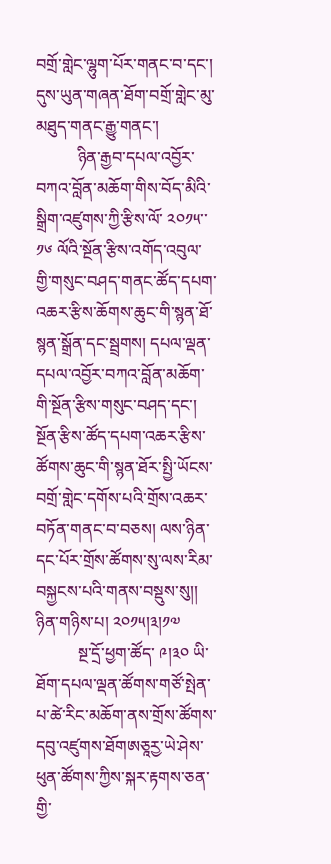བགྲོ་གླེང་ལྷུག་པོར་གནང་བ་དང་། དུས་ཡུན་གཞན་ཐོག་བགྲོ་གླེང་མུ་མཐུད་གནང་རྒྱུ་གནང་།
          ཉིན་རྒྱབ་དཔལ་འབྱོར་བཀའ་བློན་མཆོག་གིས་བོད་མིའི་སྒྲིག་འཛུགས་ཀྱི་རྩིས་ལོ་ ༢༠༡༥་་༡༦ ལོའི་སྔོན་རྩིས་འགོད་འབུལ་གྱི་གསུང་བཤད་གནང་ཚོད་དཔག་འཆར་རྩིས་ཆོགས་ཆུང་གི་སྙན་ཐོ་སྙན་སྒྲོན་དང་སྦྲགས། དཔལ་ལྡན་དཔལ་འབྱོར་བཀའ་བློན་མཆོག་གི་སྔོན་རྩིས་གསུང་བཤད་དང་། སྔོན་རྩིས་ཚོད་དཔག་འཆར་རྩིས་ཚོགས་ཆུང་གི་སྙན་ཐོར་སྤྱི་ཡོངས་བགྲོ་གླེང་དགོས་པའི་གྲོས་འཆར་བཏོན་གནང་བ་བཅས། ལས་ཉིན་དང་པོར་གྲོས་ཚོགས་སུ་ལས་རིམ་བསྐྱངས་པའི་གནས་བསྡུས་སུ།།
ཉིན་གཉིས་པ། ༢༠༡༥།༣།༡༧
          སྔ་དྲོ་ཕྱག་ཚོད་ ༩།༣༠ ཡི་ཐོག་དཔལ་ལྡན་ཚོགས་གཙོ་སྤེན་པ་ཚེ་རིང་མཆོག་ནས་གྲོས་ཚོགས་དབུ་འཛུགས་ཐོགཨཅཱརྱ་ཡེ་ཤེས་ཕུན་ཚོགས་ཀྱིས་སྐར་རྟགས་ཅན་གྱི་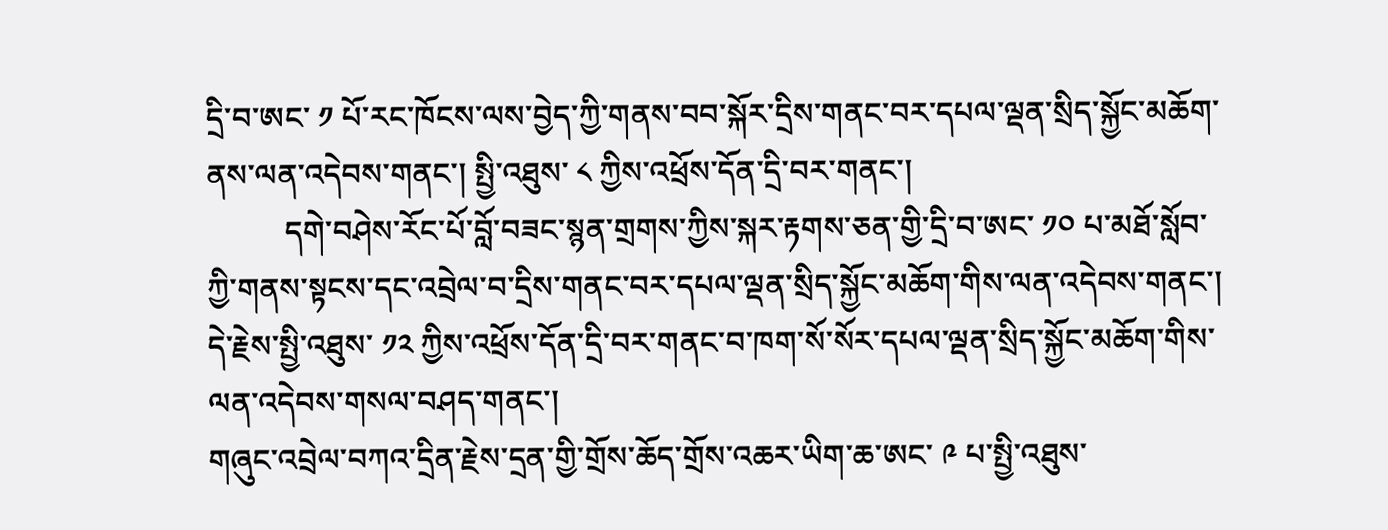དྲི་བ་ཨང་ ༡ པོ་རང་ཁོངས་ལས་བྱེད་ཀྱི་གནས་བབ་སྐོར་དྲིས་གནང་བར་དཔལ་ལྡན་སྲིད་སྐྱོང་མཆོག་ནས་ལན་འདེབས་གནང་། སྤྱི་འཐུས་ ༨ ཀྱིས་འཕྲོས་དོན་དྲི་བར་གནང་།
          དགེ་བཤེས་རོང་པོ་བློ་བཟང་སྙན་གྲགས་ཀྱིས་སྐར་རྟགས་ཅན་གྱི་དྲི་བ་ཨང་ ༡༠ པ་མཐོ་སློབ་ཀྱི་གནས་སྟངས་དང་འབྲེལ་བ་དྲིས་གནང་བར་དཔལ་ལྡན་སྲིད་སྐྱོང་མཆོག་གིས་ལན་འདེབས་གནང་། དེ་རྗེས་སྤྱི་འཐུས་ ༡༢ ཀྱིས་འཕྲོས་དོན་དྲི་བར་གནང་བ་ཁག་སོ་སོར་དཔལ་ལྡན་སྲིད་སྐྱོང་མཆོག་གིས་ལན་འདེབས་གསལ་བཤད་གནང་།
གཞུང་འབྲེལ་བཀའ་དྲིན་རྗེས་དྲན་གྱི་གྲོས་ཆོད་གྲོས་འཆར་ཡིག་ཆ་ཨང་ ༩ པ་སྤྱི་འཐུས་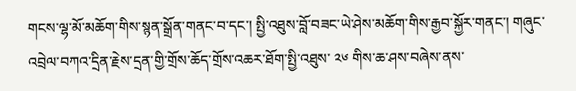གངས་ལྷ་མོ་མཆོག་གིས་སྙན་སྒྲོན་གནང་བ་དང་། སྤྱི་འཐུས་བློ་བཟང་ཡེ་ཤེས་མཆོག་གིས་རྒྱབ་སྐྱོར་གནང་། གཞུང་འབྲེལ་བཀའ་དྲིན་རྗེས་དྲན་གྱི་གྲོས་ཆོད་གྲོས་འཆར་ཐོག་སྤྱི་འཐུས་ ༢༦ གིས་ཆ་ཤས་བཞེས་ནས་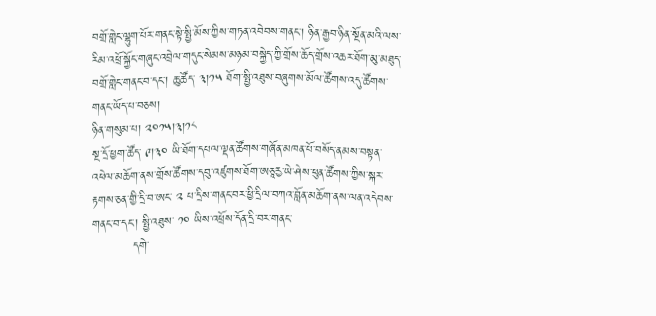བགྲོ་གླེང་ལྷུག་པོར་གནང་སྟེ་སྤྱི་མོས་ཀྱིས་གཏན་འབེབས་གནང་། ཉིན་རྒྱབ་ཉིན་སྔོན་མའི་ལས་རིམ་འཕྲོ་སྐྱོང་གཞུང་འབྲེལ་གདུང་སེམས་མཉམ་བསྐྱེད་ཀྱི་གྲོས་ཆོད་གྲོས་འཆར་ཐོག་མུ་མཐུད་བགྲོ་གླེང་གནང་བ་དང་། ཆུ་ཚོད་ ༣།༡༥ ཐོག་སྤྱི་འཐུས་བཞུགས་མོལ་ཚོགས་འདུ་ཚོགས་གནང་ཡོད་པ་བཅས།
ཉིན་གསུམ་པ། ༢༠༡༥།༣།༡༨
སྔ་དྲོ་ཕྱག་ཚོད་ ༩།༣༠ ཡི་ཐོག་དཔལ་ལྡན་ཚོགས་གཞོན་མཁན་པོ་བསོད་ནམས་བསྟན་འཕེལ་མཆོག་ནས་གྲོས་ཚོགས་དབུ་འཛུགས་ཐོག་ཨཅཱརྱ་ཡེ་ཤེས་ཕུན་ཚོགས་ཀྱིས་སྐར་རྟགས་ཅན་གྱི་དྲི་བ་ཨང་ ༢ པ་དྲིས་གནང་བར་ཕྱི་དྲིལ་བཀའ་བློན་མཆོག་ནས་ལན་འདེབས་གནང་བ་དང་། སྤྱི་འཐུས་ ༡༠ ཡིས་འཕྲོས་དོན་དྲི་བར་གནང་
          དགེ་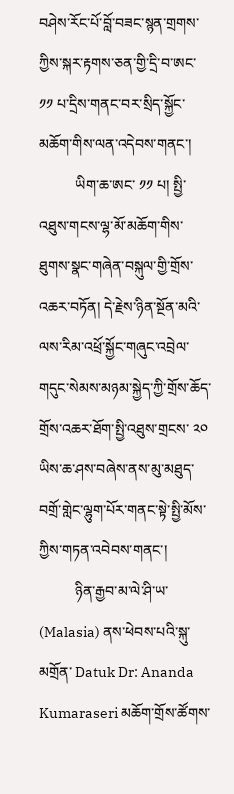བཤེས་རོང་པོ་བློ་བཟང་སྙན་གྲགས་ཀྱིས་སྐར་རྟགས་ཅན་གྱི་དྲི་བ་ཨང་ ༡༡ པ་དྲིས་གནང་བར་སྲིད་སྐྱོང་མཆོག་གིས་ལན་འདེབས་གནང་།
          ཡིག་ཆ་ཨང་ ༡༡ པ། སྤྱི་འཐུས་གངས་ལྷ་མོ་མཆོག་གིས་ཐུགས་སྣང་གཞེན་བསྐུལ་གྱི་གྲོས་འཆར་བཏོན། དེ་རྗེས་ཉིན་སྔོན་མའི་ལས་རིམ་འཕྲོ་སྐྱོང་གཞུང་འབྲེལ་གདུང་སེམས་མཉམ་སྐྱེད་ཀྱི་གྲོས་ཆོད་གྲོས་འཆར་ཐོག་སྤྱི་འཐུས་གྲངས་ ༢༠ ཡིས་ཆ་ཤས་བཞེས་ནས་མུ་མཐུད་བགྲོ་གླེང་ལྷུག་པོར་གནང་སྟེ་སྤྱི་མོས་ཀྱིས་གཏན་འབེབས་གནང་།
          ཉིན་རྒྱབ་མ་ལེ་ཤི་ཡ་ (Malasia) ནས་ཕེབས་པའི་སྐུ་མགྲོན་ Datuk Dr: Ananda Kumaraseri མཆོག་གྲོས་ཚོགས་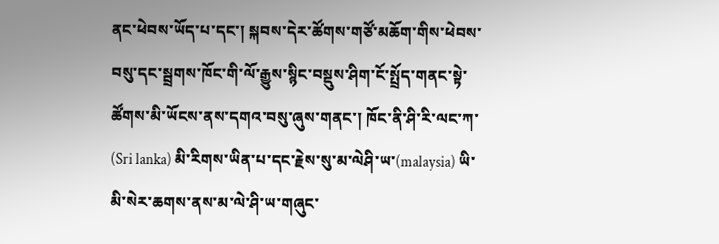ནང་ཕེབས་ཡོད་པ་དང་། སྐབས་དེར་ཚོགས་གཙོ་མཆོག་གིས་ཕེབས་བསུ་དང་སྦྲགས་ཁོང་གི་ལོ་རྒྱུས་སྙིང་བསྡུས་ཤིག་ངོ་སྤྲོད་གནང་སྟེ་ཚོགས་མི་ཡོངས་ནས་དགའ་བསུ་ཞུས་གནང་། ཁོང་ནི་ཤི་རི་ལང་ཀ་ (Sri lanka) མི་རིགས་ཡིན་པ་དང་རྗེས་སུ་མ་ལེཤི་ཡ་(malaysia) ཡི་མི་སེར་ཆགས་ནས་མ་ལེ་ཤི་ཡ་གཞུང་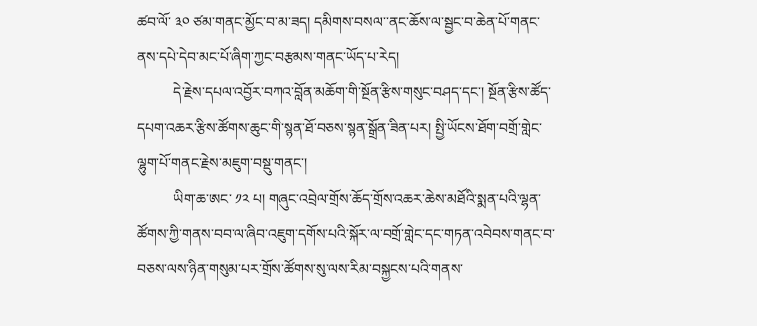ཚབ་ལོ་ ༣༠ ཙམ་གནང་མྱོང་བ་མ་ཟད། དམིགས་བསལ་་ནང་ཆོས་ལ་སྦྱང་བ་ཆེན་པོ་གནང་ནས་དཔེ་དེབ་མང་པོ་ཞིག་ཀྱང་བརྩམས་གནང་ཡོད་པ་རེད།
          དེ་རྗེས་དཔལ་འབྱོར་བཀའ་བློན་མཆོག་གི་སྔོན་རྩིས་གསུང་བཤད་དང་། སྔོན་རྩིས་ཚོད་དཔག་འཆར་རྩིས་ཚོགས་ཆུང་གི་སྙན་ཐོ་བཅས་སྙན་སྒྲོན་ཟིན་པར། སྤྱི་ཡོངས་ཐོག་བགྲོ་གླེང་ལྷུག་པོ་གནང་རྗེས་མཇུག་བསྡུ་གནང་།
          ཡིག་ཆ་ཨང་ ༡༢ པ། གཞུང་འབྲེལ་གྲོས་ཆོད་གྲོས་འཆར་ཆེས་མཐོའི་སྨན་པའི་ལྷན་ཚོགས་ཀྱི་གནས་བབ་ལ་ཞིབ་འཇུག་དགོས་པའི་སྐོར་ལ་བགྲོ་གླེང་དང་གཏན་འབེབས་གནང་བ་བཅས་ལས་ཉིན་གསུམ་པར་གྲོས་ཚོགས་སུ་ལས་རིམ་བསྐྱངས་པའི་གནས་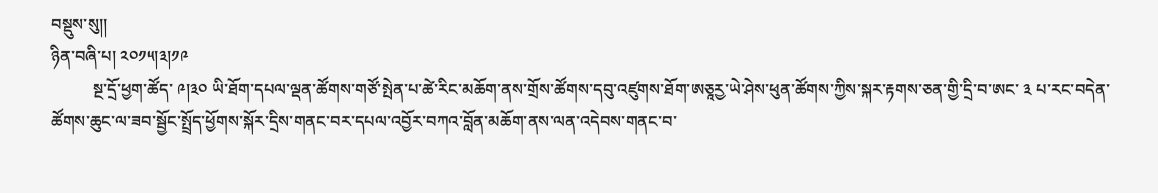བསྡུས་སུ།།
ཉིན་བཞི་པ། ༢༠༡༥།༣།༡༩
          སྔ་དྲོ་ཕྱག་ཚོད་ ༩།༣༠ ཡི་ཐོག་དཔལ་ལྡན་ཚོགས་གཙོ་སྤེན་པ་ཚེ་རིང་མཆོག་ནས་གྲོས་ཚོགས་དབུ་འཛུགས་ཐོག་ཨཅཱརྱ་ཡེ་ཤེས་ཕུན་ཚོགས་ཀྱིས་སྐར་རྟགས་ཅན་གྱི་དྲི་བ་ཨང་ ༣ པ་རང་བདེན་ཚོགས་ཆུང་ལ་ཟབ་སྦྱོང་སྤྲོད་ཕྱོགས་སྐོར་དྲིས་གནང་བར་དཔལ་འབྱོར་བཀའ་བློན་མཆོག་ནས་ལན་འདེབས་གནང་བ་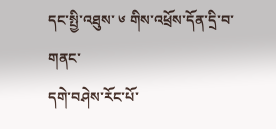དང་སྤྱི་འཐུས་ ༦ གིས་འཕྲོས་དོན་དྲི་བ་གནང་
དགེ་བཤེས་རོང་པོ་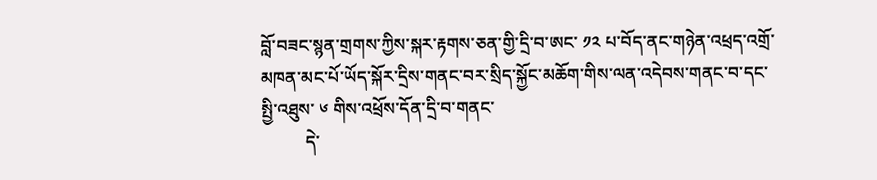བློ་བཟང་སྙན་གྲགས་ཀྱིས་སྐར་རྟགས་ཅན་གྱི་དྲི་བ་ཨང་ ༡༢ པ་བོད་ནང་གཉེན་འཕྲད་འགྲོ་མཁན་མང་པོ་ཡོད་སྐོར་དྲིས་གནང་བར་སྲིད་སྐྱོང་མཆོག་གིས་ལན་འདེབས་གནང་བ་དང་སྤྱི་འཐུས་ ༦ གིས་འཕྲོས་དོན་དྲི་བ་གནང་
          དེ་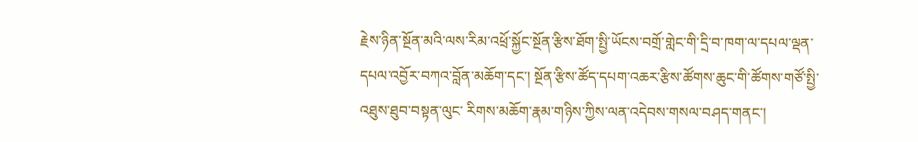རྗེས་ཉིན་སྔོན་མའི་ལས་རིམ་འཕྲོ་སྐྱོང་སྔོན་རྩིས་ཐོག་སྤྱི་ཡོངས་བགྲོ་གླེང་གི་དྲི་བ་ཁག་ལ་དཔལ་ལྡན་དཔལ་འབྱོར་བཀའ་བློན་མཆོག་དང་། སྔོན་རྩིས་ཚོད་དཔག་འཆར་རྩིས་ཚོགས་ཆུང་གི་ཚོགས་གཙོ་སྤྱི་འཐུས་ཐུབ་བསྟན་ལུང་ རིགས་མཆོག་རྣམ་གཉིས་ཀྱིས་ལན་འདེབས་གསལ་བཤད་གནང་།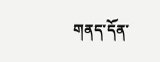གནད་དོན་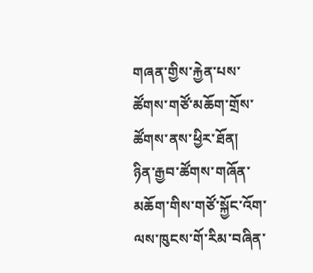གཞན་གྱིས་རྐྱེན་པས་ཚོགས་གཙོ་མཆོག་གྲོས་ཚོགས་ནས་ཕྱིར་ཐོན།
ཉིན་རྒྱབ་ཚོགས་གཞོན་མཆོག་གིས་གཙོ་སྐྱོང་འོག་ལས་ཁུངས་གོ་རིམ་བཞིན་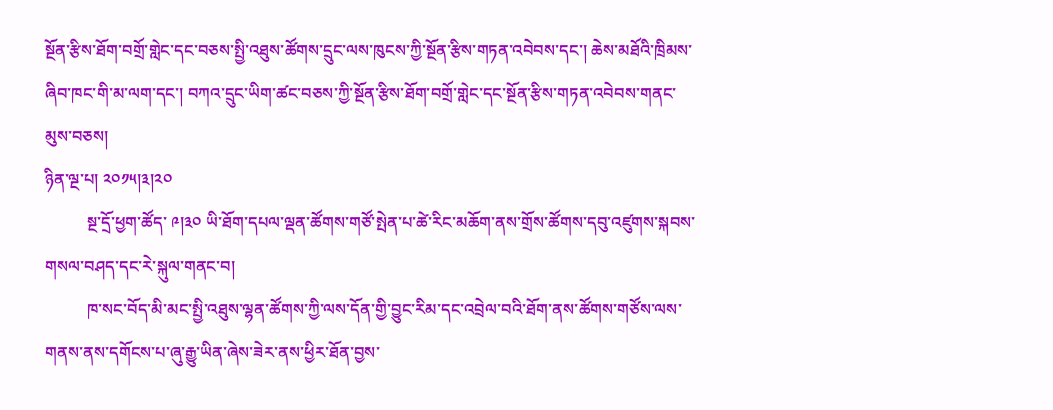སྔོན་རྩིས་ཐོག་བགྲོ་གླེང་དང་བཅས་སྤྱི་འཐུས་ཚོགས་དྲུང་ལས་ཁུངས་ཀྱི་སྔོན་རྩིས་གཏན་འབེབས་དང་། ཆེས་མཐོའི་ཁྲིམས་ཞིབ་ཁང་གི་མ་ལག་དང་། བཀའ་དྲུང་ཡིག་ཚང་བཅས་ཀྱི་སྔོན་རྩིས་ཐོག་བགྲོ་གླེང་དང་སྔོན་རྩིས་གཏན་འབེབས་གནང་མུས་བཅས།
ཉིན་ལྔ་པ། ༢༠༡༥།༣།༢༠
          སྔ་དྲོ་ཕྱག་ཚོད་ ༩།༣༠ ཡི་ཐོག་དཔལ་ལྡན་ཚོགས་གཙོ་སྤེན་པ་ཚེ་རིང་མཆོག་ནས་གྲོས་ཚོགས་དབུ་འཛུགས་སྐབས་གསལ་བཤད་དང་རེ་སྐུལ་གནང་བ།
          ཁ་སང་བོད་མི་མང་སྤྱི་འཐུས་ལྷན་ཚོགས་ཀྱི་ལས་དོན་གྱི་བྱུང་རིམ་དང་འབྲེལ་བའི་ཐོག་ནས་ཚོགས་གཙོས་ལས་གནས་ནས་དགོངས་པ་ཞུ་རྒྱུ་ཡིན་ཞེས་ཟེར་ནས་ཕྱིར་ཐོན་བྱས་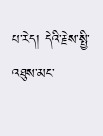པ་རེད། དེའི་རྗེས་སྤྱི་འཐུས་མང་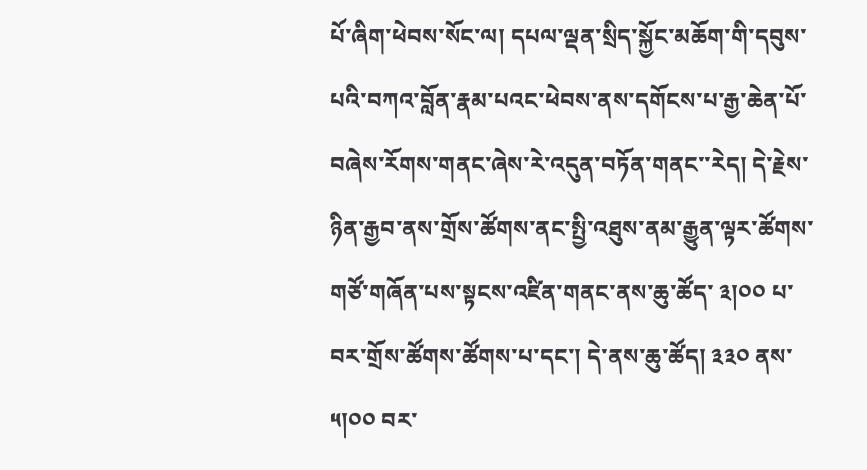པོ་ཞིག་ཕེབས་སོང་ལ། དཔལ་ལྡན་སྲིད་སྐྱོང་མཆོག་གི་དབུས་པའི་བཀའ་བློན་རྣམ་པའང་ཕེབས་ནས་དགོངས་པ་རྒྱ་ཆེན་པོ་བཞེས་རོགས་གནང་ཞེས་རེ་འདུན་བཏོན་གནང་་རེད། དེ་རྗེས་ཉིན་རྒྱབ་ནས་གྲོས་ཚོགས་ནང་སྤྱི་འཐུས་ནམ་རྒྱུན་ལྟར་ཚོགས་གཙོ་གཞོན་པས་སྟངས་འཛིན་གནང་ནས་ཆུ་ཚོད་ ༣།༠༠ པ་བར་གྲོས་ཚོགས་ཚོགས་པ་དང་། དེ་ནས་ཆུ་ཚོད། ༣༣༠ ནས་ ༥།༠༠ བར་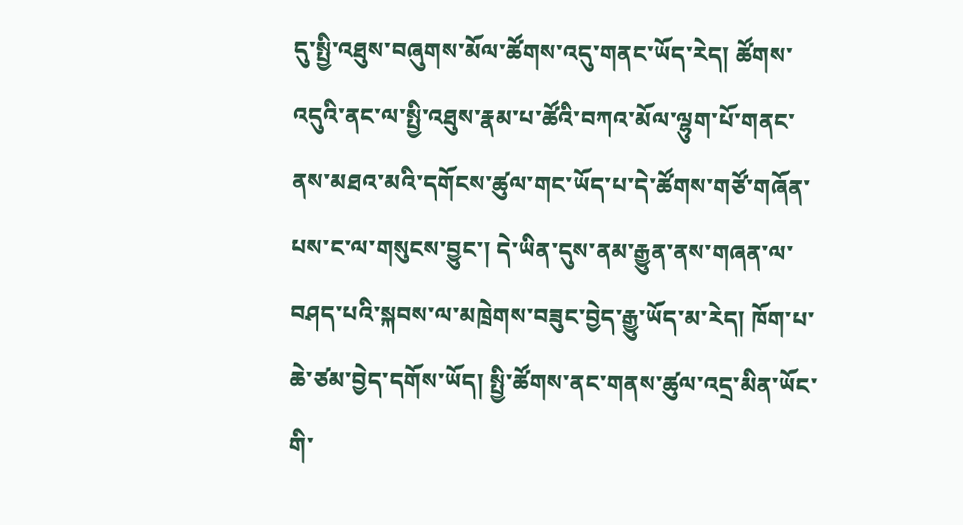དུ་སྤྱི་འཐུས་བཞུགས་མོལ་ཚོགས་འདུ་གནང་ཡོད་རེད། ཚོགས་འདུའི་ནང་ལ་སྤྱི་འཐུས་རྣམ་པ་ཚོའི་བཀའ་མོལ་ལྷུག་པོ་གནང་ནས་མཐའ་མའི་དགོངས་ཚུལ་གང་ཡོད་པ་དེ་ཚོགས་གཙོ་གཞོན་པས་ང་ལ་གསུངས་བྱུང་། དེ་ཡིན་དུས་ནམ་རྒྱུན་ནས་གཞན་ལ་བཤད་པའི་སྐབས་ལ་མཁྲེགས་བཟུང་བྱེད་རྒྱུ་ཡོད་མ་རེད། ཁོག་པ་ཆེ་ཙམ་བྱེད་དགོས་ཡོད། སྤྱི་ཚོགས་ནང་གནས་ཚུལ་འདྲ་མིན་ཡོང་གི་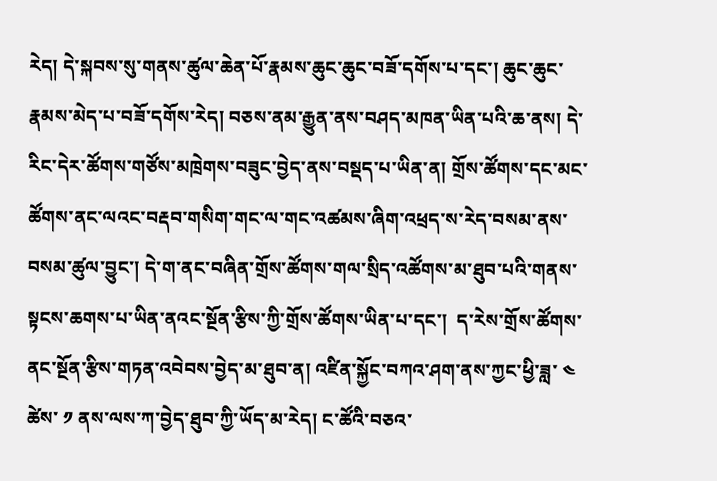རེད། དེ་སྐབས་སུ་གནས་ཚུལ་ཆེན་པོ་རྣམས་ཆུང་ཆུང་བཟོ་དགོས་པ་དང་། ཆུང་ཆུང་རྣམས་མེད་པ་བཟོ་དགོས་རེད། བཅས་ནམ་རྒྱུན་ནས་བཤད་མཁན་ཡིན་པའི་ཆ་ནས། དེ་རིང་དེར་ཚོགས་གཙོས་མཁྲེགས་བཟུང་བྱེད་ནས་བསྡད་པ་ཡིན་ན། གྲོས་ཚོགས་དང་མང་ཚོགས་ནང་ལའང་བརྡབ་གསིག་གང་ལ་གང་འཚམས་ཞིག་འཕྲད་ས་རེད་བསམ་ནས་བསམ་ཚུལ་བྱུང་། དེ་ག་ནང་བཞིན་གྲོས་ཚོགས་གལ་སྲིད་འཚོགས་མ་ཐུབ་པའི་གནས་སྟངས་ཆགས་པ་ཡིན་ནའང་སྔོན་རྩིས་ཀྱི་གྲོས་ཚོགས་ཡིན་པ་དང་།  ད་རེས་གྲོས་ཚོགས་ནང་སྔོན་རྩིས་གཏན་འབེབས་བྱེད་མ་ཐུབ་ན། འཛིན་སྐྱོང་བཀའ་ཤག་ནས་ཀྱང་ཕྱི་ཟླ་ ༤ ཚེས་ ༡ ནས་ལས་ཀ་བྱེད་ཐུབ་ཀྱི་ཡོད་མ་རེད། ང་ཚོའི་བཅའ་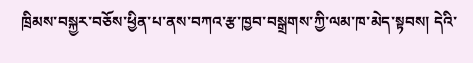ཁྲིམས་བསྐྱར་བཅོས་ཕྱིན་པ་ནས་བཀའ་རྩ་ཁྱབ་བསྒྲགས་ཀྱི་ལམ་ཁ་མེད་སྟབས། དེའི་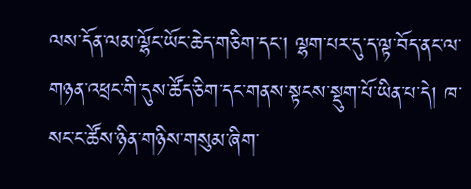ལས་དོན་ལམ་ལྷོང་ཡོང་ཆེད་གཅིག་དང་། ལྷག་པར་དུ་ད་ལྟ་བོད་ནང་ལ་གཉན་འཕྲང་གི་དུས་ཚོད་ཅིག་དང་གནས་སྟངས་སྡུག་པོ་ཡིན་པ་དེ། ཁ་སང་ང་ཚོས་ཉིན་གཉིས་གསུམ་ཞིག་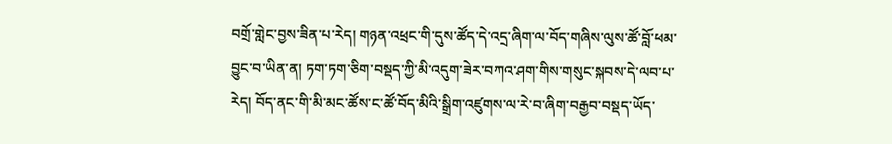བགྲོ་གླེང་བྱས་ཟིན་པ་རེད། གཉན་འཕྲང་གི་དུས་ཚོད་དེ་འདྲ་ཞིག་ལ་བོད་གཞིས་ལུས་ཚོ་བློ་ཕམ་བྱུང་བ་ཡིན་ན། ཏག་ཏག་ཅིག་བསྡད་ཀྱི་མི་འདུག་ཟེར་བཀའ་ཤག་གིས་གསུང་སྐབས་དེ་ལབ་པ་རེད། བོད་ནང་གི་མི་མང་ཚོས་ང་ཚོ་བོད་མིའི་སྒྲིག་འཛུགས་ལ་རེ་བ་ཞིག་བརྒྱབ་བསྡད་ཡོད་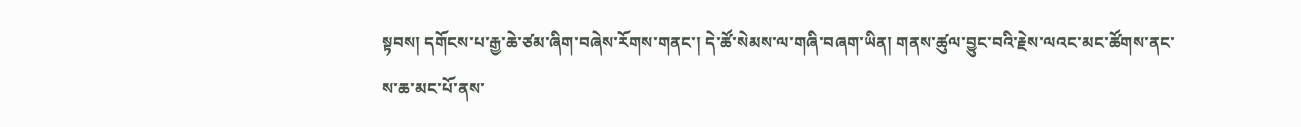སྟབས། དགོངས་པ་རྒྱ་ཆེ་ཙམ་ཞིག་བཞེས་རོགས་གནང་། དེ་ཚོ་སེམས་ལ་གཞི་བཞག་ཡིན། གནས་ཚུལ་བྱུང་བའི་རྗེས་ལའང་མང་ཚོགས་ནང་ས་ཆ་མང་པོ་ནས་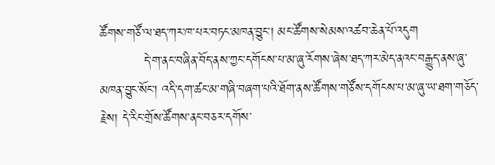ཚོགས་གཙོ་ལ་ཐད་ཀར་ཁ་པར་བཏང་མཁན་བྱུང་། མང་ཚོགས་སེམས་འཚབ་ཆེན་པོ་འདུག
          དེ་ག་ནང་བཞིན་བོད་ནས་ཀྱང་དགོངས་པ་མ་ཞུ་རོགས་ཞེས་ཐད་ཀར་མེད་ནའང་བརྒྱུད་ནས་ཞུ་མཁན་བྱུང་སོང་། འདི་དག་ཚང་མ་གཞི་བཞག་པའི་ཐོག་ནས་ཚོགས་གཙོས་དགོངས་པ་མ་ཞུ་ཡ་ཐག་གཅོད་རྗེས། དེ་རིང་གྲོས་ཚོགས་ནང་བཅར་དགོས་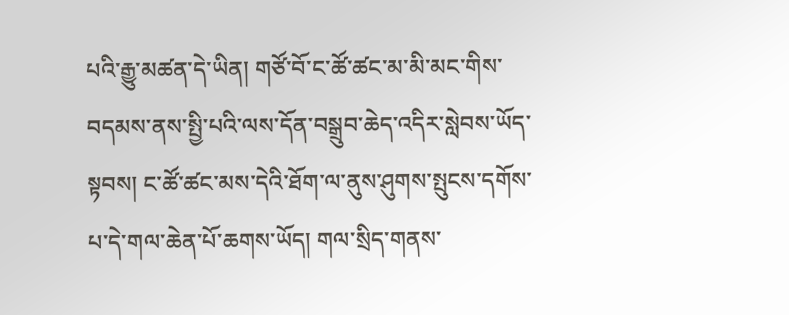པའི་རྒྱུ་མཚན་དེ་ཡིན། གཙོ་བོ་ང་ཚོ་ཚང་མ་མི་མང་གིས་བདམས་ནས་སྤྱི་པའི་ལས་དོན་བསྒྲུབ་ཆེད་འདིར་སླེབས་ཡོད་སྟབས། ང་ཚོ་ཚང་མས་དེའི་ཐོག་ལ་ནུས་ཤུགས་སྤུངས་དགོས་པ་དེ་གལ་ཆེན་པོ་ཆགས་ཡོད། གལ་སྲིད་གནས་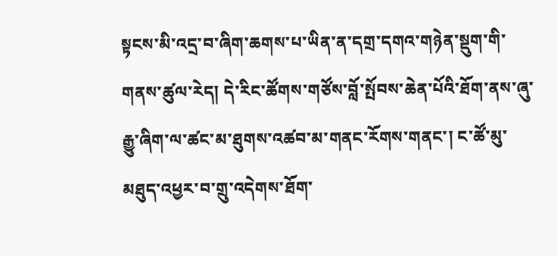སྟངས་མི་འདྲ་བ་ཞིག་ཆགས་པ་ཡིན་ན་དགྲ་དགའ་གཉེན་སྡུག་གི་གནས་ཚུལ་རེད། དེ་རིང་ཚོགས་གཙོས་བློ་སྤོབས་ཆེན་པོའི་ཐོག་ནས་ཞུ་རྒྱུ་ཞིག་ལ་ཚང་མ་ཐུགས་འཚབ་མ་གནང་རོགས་གནང་། ང་ཚོ་མུ་མཐུད་འཕྱར་བ་གྲུ་འདེགས་ཐོག་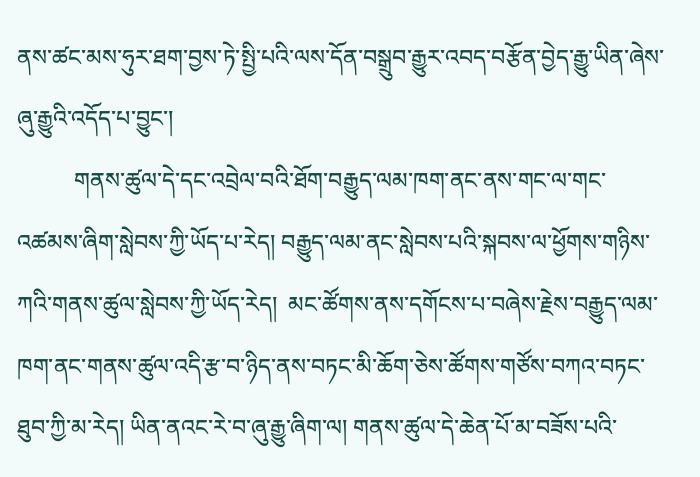ནས་ཚང་མས་ཧུར་ཐག་བྱས་ཏེ་སྤྱི་པའི་ལས་དོན་བསྒྲུབ་རྒྱུར་འབད་བརྩོན་བྱེད་རྒྱུ་ཡིན་ཞེས་ཞུ་རྒྱུའི་འདོད་པ་བྱུང་།
          གནས་ཚུལ་དེ་དང་འབྲེལ་བའི་ཐོག་བརྒྱུད་ལམ་ཁག་ནང་ནས་གང་ལ་གང་འཚམས་ཞིག་སླེབས་ཀྱི་ཡོད་པ་རེད། བརྒྱུད་ལམ་ནང་སླེབས་པའི་སྐབས་ལ་ཕྱོགས་གཉིས་ཀའི་གནས་ཚུལ་སླེབས་ཀྱི་ཡོད་རེད།  མང་ཚོགས་ནས་དགོངས་པ་བཞེས་རྗེས་བརྒྱུད་ལམ་ཁག་ནང་གནས་ཚུལ་འདི་རྩ་བ་ཉིད་ནས་བཏང་མི་ཆོག་ཅེས་ཚོགས་གཙོས་བཀའ་བཏང་ཐུབ་ཀྱི་མ་རེད། ཡིན་ནའང་རེ་བ་ཞུ་རྒྱུ་ཞིག་ལ། གནས་ཚུལ་དེ་ཆེན་པོ་མ་བཟོས་པའི་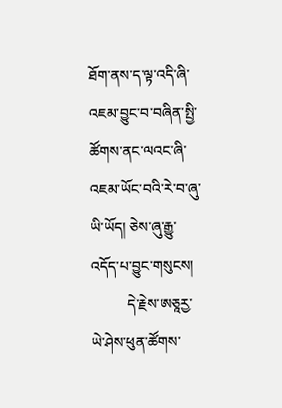ཐོག་ནས་ད་ལྟ་འདི་ཞི་འཇམ་བྱུང་བ་བཞིན་སྤྱི་ཚོགས་ནང་ལའང་ཞི་འཇམ་ཡོང་བའི་རེ་བ་ཞུ་ཡི་ཡོད། ཅེས་ཞུ་རྒྱུ་འདོད་པ་བྱུང་གསུངས།
          དེ་རྗེས་ཨཅཱརྱ་ཡེ་ཤེས་ཕུན་ཚོགས་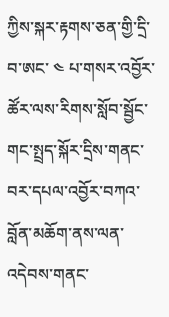ཀྱིས་སྐར་རྟགས་ཅན་གྱི་དྲི་བ་ཨང་ ༤ པ་གསར་འབྱོར་ཚོར་ལས་རིགས་སློབ་སྦྱོང་གང་སྤྲད་སྐོར་དྲིས་གནང་བར་དཔལ་འབྱོར་བཀའ་བློན་མཆོག་ནས་ལན་འདེབས་གནང་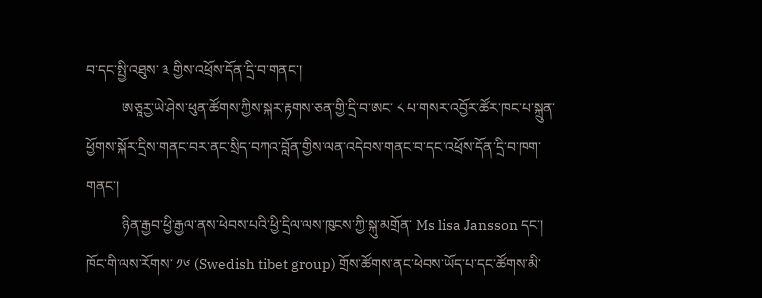བ་དང་སྤྱི་འཐུས་ ༣ གྱིས་འཕྲོས་དོན་དྲི་བ་གནང་།
          ཨཅཱརྱ་ཡེ་ཤེས་ཕུན་ཚོགས་ཀྱིས་སྐར་རྟགས་ཅན་གྱི་དྲི་བ་ཨང་ ༨ པ་གསར་འབྱོར་ཚོར་ཁང་པ་སྐྲུན་ཕྱོགས་སྐོར་དྲིས་གནང་བར་ནང་སྲིད་བཀའ་བློན་གྱིས་ལན་འདེབས་གནང་བ་དང་འཕྲོས་དོན་དྲི་བ་ཁག་གནང་།
          ཉིན་རྒྱབ་ཕྱི་རྒྱལ་ནས་ཕེབས་པའི་ཕྱི་དྲིལ་ལས་ཁུངས་ཀྱི་སྐུ་མགྲོན་ Ms lisa Jansson དང་། ཁོང་གི་ལས་རོགས་ ༡༦ (Swedish tibet group) གྲོས་ཚོགས་ནང་ཕེབས་ཡོད་པ་དང་ཚོགས་མི་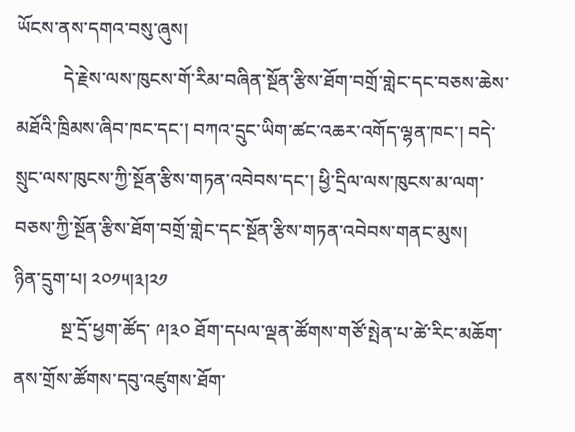ཡོངས་ནས་དགའ་བསུ་ཞུས།
          དེ་རྗེས་ལས་ཁུངས་གོ་རིམ་བཞིན་སྔོན་རྩིས་ཐོག་བགྲོ་གླེང་དང་བཅས་ཆེས་མཐོའི་ཁྲིམས་ཞིབ་ཁང་དང་། བཀའ་དྲུང་ཡིག་ཚང་འཆར་འགོད་ལྷན་ཁང་། བདེ་སྲུང་ལས་ཁུངས་ཀྱི་སྔོན་རྩིས་གཏན་འབེབས་དང་། ཕྱི་དྲིལ་ལས་ཁུངས་མ་ལག་བཅས་ཀྱི་སྔོན་རྩིས་ཐོག་བགྲོ་གླེང་དང་སྔོན་རྩིས་གཏན་འབེབས་གནང་མུས།
ཉིན་དྲུག་པ། ༢༠༡༥།༣།༢༡
          སྔ་དྲོ་ཕྱག་ཚོད་ ༩།༣༠ ཐོག་དཔལ་ལྡན་ཚོགས་གཙོ་སྤེན་པ་ཚེ་རིང་མཆོག་ནས་གྲོས་ཚོགས་དབུ་འཛུགས་ཐོག་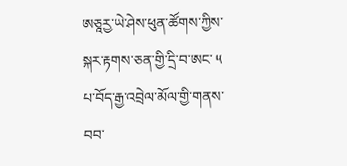ཨཅཱརྱ་ཡེ་ཤེས་ཕུན་ཚོགས་ཀྱིས་སྐར་རྟགས་ཅན་གྱི་དྲི་བ་ཨང་ ༥ པ་བོད་རྒྱ་འབྲེལ་མོལ་གྱི་གནས་བབ་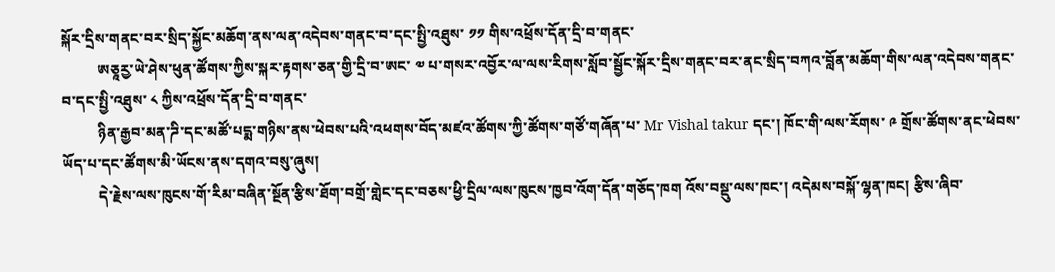སྐོར་དྲིས་གནང་བར་སྲིད་སྐྱོང་མཆོག་ནས་ལན་འདེབས་གནང་བ་དང་སྤྱི་འཐུས་ ༡༡ གིས་འཕྲོས་དོན་དྲི་བ་གནང་
          ཨཅཱརྱ་ཡེ་ཤེས་ཕུན་ཚོགས་ཀྱིས་སྐར་རྟགས་ཅན་གྱི་དྲི་བ་ཨང་ ༧ པ་གསར་འབྱོར་ལ་ལས་རིགས་སློབ་སྦྱོང་སྐོར་དྲིས་གནང་བར་ནང་སྲིད་བཀའ་བློན་མཆོག་གིས་ལན་འདེབས་གནང་བ་དང་སྤྱི་འཐུས་ ༨ ཀྱིས་འཕྲོས་དོན་དྲི་བ་གནང་
          ཉིན་རྒྱབ་མན་ཌི་དང་མཚོ་པདྨ་གཉིས་ནས་ཕེབས་པའི་འཕགས་བོད་མཛའ་ཚོགས་ཀྱི་ཚོགས་གཙོ་གཞོན་པ་ Mr Vishal takur དང་། ཁོང་གི་ལས་རོགས་ ༩ གྲོས་ཚོགས་ནང་ཕེབས་ཡོད་པ་དང་ཚོགས་མི་ཡོངས་ནས་དགའ་བསུ་ཞུས།
          དེ་རྗེས་ལས་ཁུངས་གོ་རིམ་བཞིན་སྔོན་རྩིས་ཐོག་བགྲོ་གླེང་དང་བཅས་ཕྱི་དྲིལ་ལས་ཁུངས་ཁྱབ་འོག་དོན་གཅོད་ཁག འོས་བསྡུ་ལས་ཁང་། འདེམས་བསྐོ་ལྷན་ཁང། རྩིས་ཞིབ་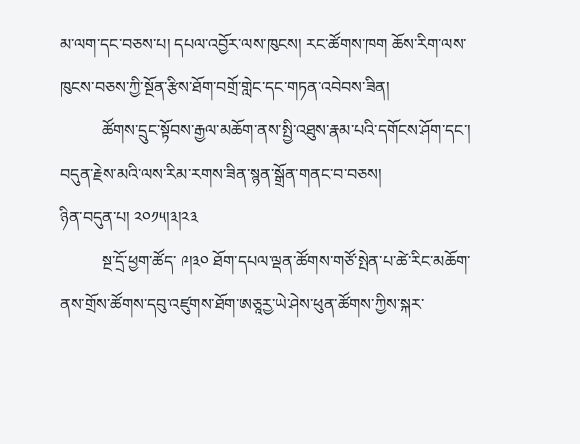མ་ལག་དང་བཅས་པ། དཔལ་འབྱོར་ལས་ཁུངས། རང་ཚོགས་ཁག ཆོས་རིག་ལས་ཁུངས་བཅས་ཀྱི་སྔོན་རྩིས་ཐོག་བགྲོ་གླེང་དང་གཏན་འབེབས་ཟིན།
          ཚོགས་དྲུང་སྟོབས་རྒྱལ་མཆོག་ནས་སྤྱི་འཐུས་རྣམ་པའི་དགོངས་ཤོག་དང་། བདུན་རྗེས་མའི་ལས་རིམ་རགས་ཟིན་སྙན་སྒྲོན་གནང་བ་བཅས།
ཉིན་བདུན་པ། ༢༠༡༥།༣།༢༣
          སྔ་དྲོ་ཕྱག་ཚོད་ ༩།༣༠ ཐོག་དཔལ་ལྡན་ཚོགས་གཙོ་སྤེན་པ་ཚེ་རིང་མཆོག་ནས་གྲོས་ཚོགས་དབུ་འཛུགས་ཐོག་ཨཅཱརྱ་ཡེ་ཤེས་ཕུན་ཚོགས་ཀྱིས་སྐར་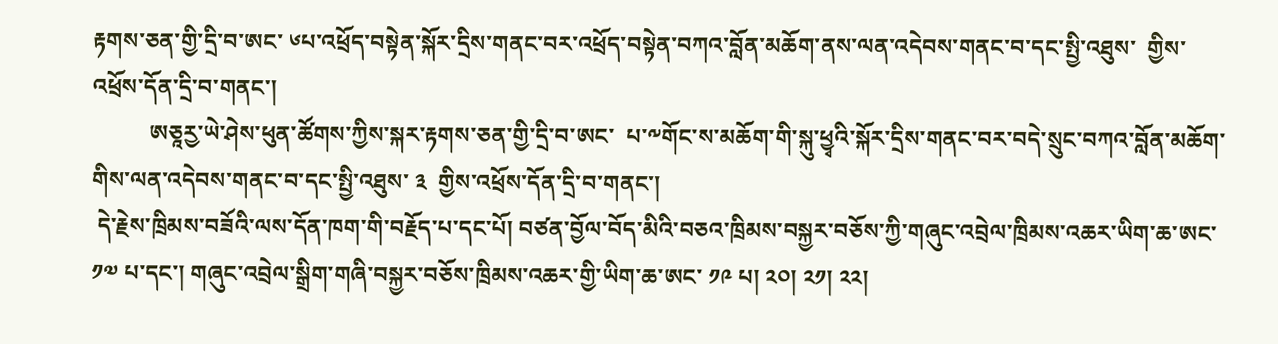རྟགས་ཅན་གྱི་དྲི་བ་ཨང་ ༦པ་འཕྲོད་བསྟེན་སྐོར་དྲིས་གནང་བར་འཕྲོད་བསྟེན་བཀའ་བློན་མཆོག་ནས་ལན་འདེབས་གནང་བ་དང་སྤྱི་འཐུས་  གྱིས་འཕྲོས་དོན་དྲི་བ་གནང་།
          ཨཅཱརྱ་ཡེ་ཤེས་ཕུན་ཚོགས་ཀྱིས་སྐར་རྟགས་ཅན་གྱི་དྲི་བ་ཨང་  པ་༸གོང་ས་མཆོག་གི་སྐུ་ཕྱྭའི་སྐོར་དྲིས་གནང་བར་བདེ་སྲུང་བཀའ་བློན་མཆོག་གིས་ལན་འདེབས་གནང་བ་དང་སྤྱི་འཐུས་ ༣  གྱིས་འཕྲོས་དོན་དྲི་བ་གནང་།
 དེ་རྗེས་ཁྲིམས་བཟོའི་ལས་དོན་ཁག་གི་བརྗོད་པ་དང་པོ། བཙན་བྱོལ་བོད་མིའི་བཅའ་ཁྲིམས་བསྐྱར་བཅོས་ཀྱི་གཞུང་འབྲེལ་ཁྲིམས་འཆར་ཡིག་ཆ་ཨང་ ༡༧ པ་དང་། གཞུང་འབྲེལ་སྒྲིག་གཞི་བསྐྱར་བཅོས་ཁྲིམས་འཆར་གྱི་ཡིག་ཆ་ཨང་ ༡༩ པ། ༢༠། ༢༡། ༢༢།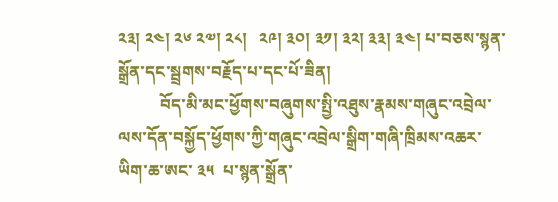༢༣། ༢༤། ༢༦ ༢༧། ༢༨།   ༢༩། ༣༠། ༣༡། ༣༢། ༣༣། ༣༤། པ་བཅས་སྙན་སྒྲོན་དང་སྦྲགས་བརྗོད་པ་དང་པོ་ཟིན།
          བོད་མི་མང་ཕྱོགས་བཞུགས་སྤྱི་འཐུས་རྣམས་གཞུང་འབྲེལ་ལས་དོན་བསྐྱོད་ཕྱོགས་ཀྱི་གཞུང་འབྲེལ་སྒྲིག་གཞི་ཁྲིམས་འཆར་ཡིག་ཆ་ཨང་ ༣༥  པ་སྙན་སྒྲོན་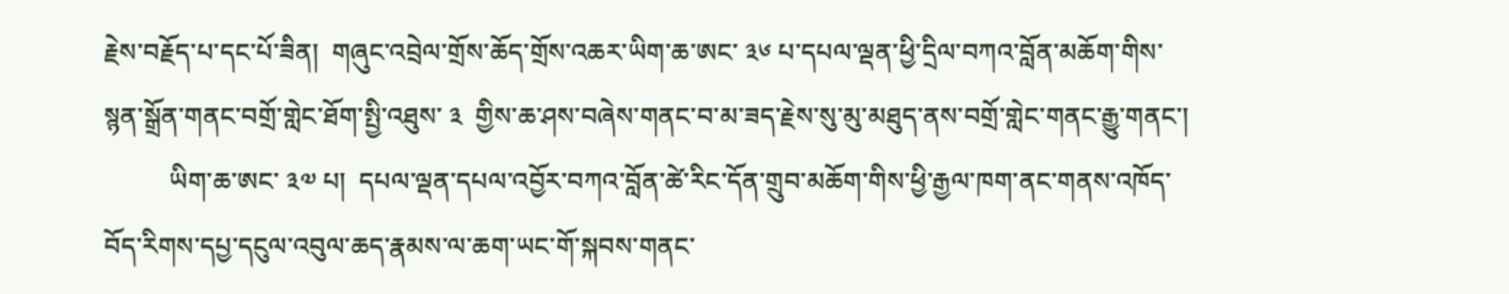རྗེས་བརྗོད་པ་དང་པོ་ཟིན།  གཞུང་འབྲེལ་གྲོས་ཆོད་གྲོས་འཆར་ཡིག་ཆ་ཨང་ ༣༦ པ་དཔལ་ལྡན་ཕྱི་དྲིལ་བཀའ་བློན་མཆོག་གིས་སྙན་སྒྲོན་གནང་བགྲོ་གླེང་ཐོག་སྤྱི་འཐུས་ ༣  གྱིས་ཆ་ཤས་བཞེས་གནང་བ་མ་ཟད་རྗེས་སུ་མུ་མཐུད་ནས་བགྲོ་གླེང་གནང་རྒྱུ་གནང་།
          ཡིག་ཆ་ཨང་ ༣༧ པ།  དཔལ་ལྡན་དཔལ་འབྱོར་བཀའ་བློན་ཚེ་རིང་དོན་གྲུབ་མཆོག་གིས་ཕྱི་རྒྱལ་ཁག་ནང་གནས་འཁོད་བོད་རིགས་དཔྱ་དངུལ་འབུལ་ཆད་རྣམས་ལ་ཆག་ཡང་གོ་སྐབས་གནང་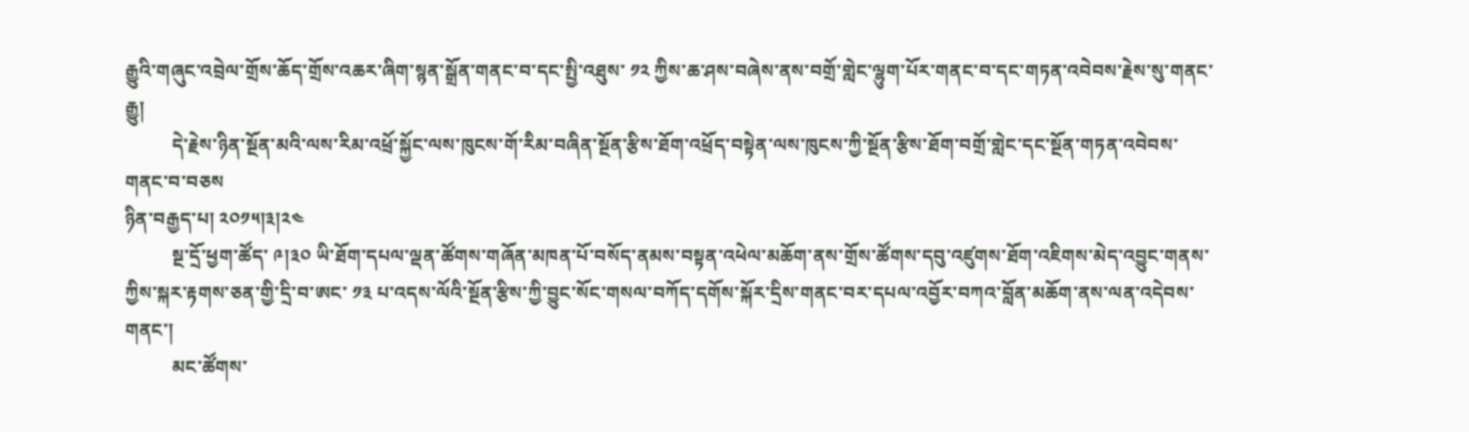རྒྱུའི་གཞུང་འབྲེལ་གྲོས་ཆོད་གྲོས་འཆར་ཞིག་སྙན་སྒྲོན་གནང་བ་དང་སྤྱི་འཐུས་ ༡༢ ཀྱིས་ཆ་ཤས་བཞེས་ནས་བགྲོ་གླེང་ལྷུག་པོར་གནང་བ་དང་གཏན་འབེབས་རྗེས་སུ་གནང་རྒྱུ།
          དེ་རྗེས་ཉིན་སྔོན་མའི་ལས་རིམ་འཕྲོ་སྐྱོང་ལས་ཁུངས་གོ་རིམ་བཞིན་སྔོན་རྩིས་ཐོག་འཕྲོད་བསྟེན་ལས་ཁུངས་ཀྱི་སྔོན་རྩིས་ཐོག་བགྲོ་གླེང་དང་སྔོན་གཏན་འབེབས་གནང་བ་བཅས
ཉིན་བརྒྱད་པ། ༢༠༡༥།༣།༢༤
          སྔ་དྲོ་ཕྱག་ཚོད་ ༩།༣༠ ཡི་ཐོག་དཔལ་ལྡན་ཚོགས་གཞོན་མཁན་པོ་བསོད་ནམས་བསྟན་འཕེལ་མཆོག་ནས་གྲོས་ཚོགས་དབུ་འཛུགས་ཐོག་འཇིགས་མེད་འབྱུང་གནས་ཀྱིས་སྐར་རྟགས་ཅན་གྱི་དྲི་བ་ཨང་ ༡༣ པ་འདས་ལོའི་སྔོན་རྩིས་ཀྱི་བྱུང་སོང་གསལ་བཀོད་དགོས་སྐོར་དྲིས་གནང་བར་དཔལ་འབྱོར་བཀའ་བློན་མཆོག་ནས་ལན་འདེབས་གནང་།
          མང་ཚོགས་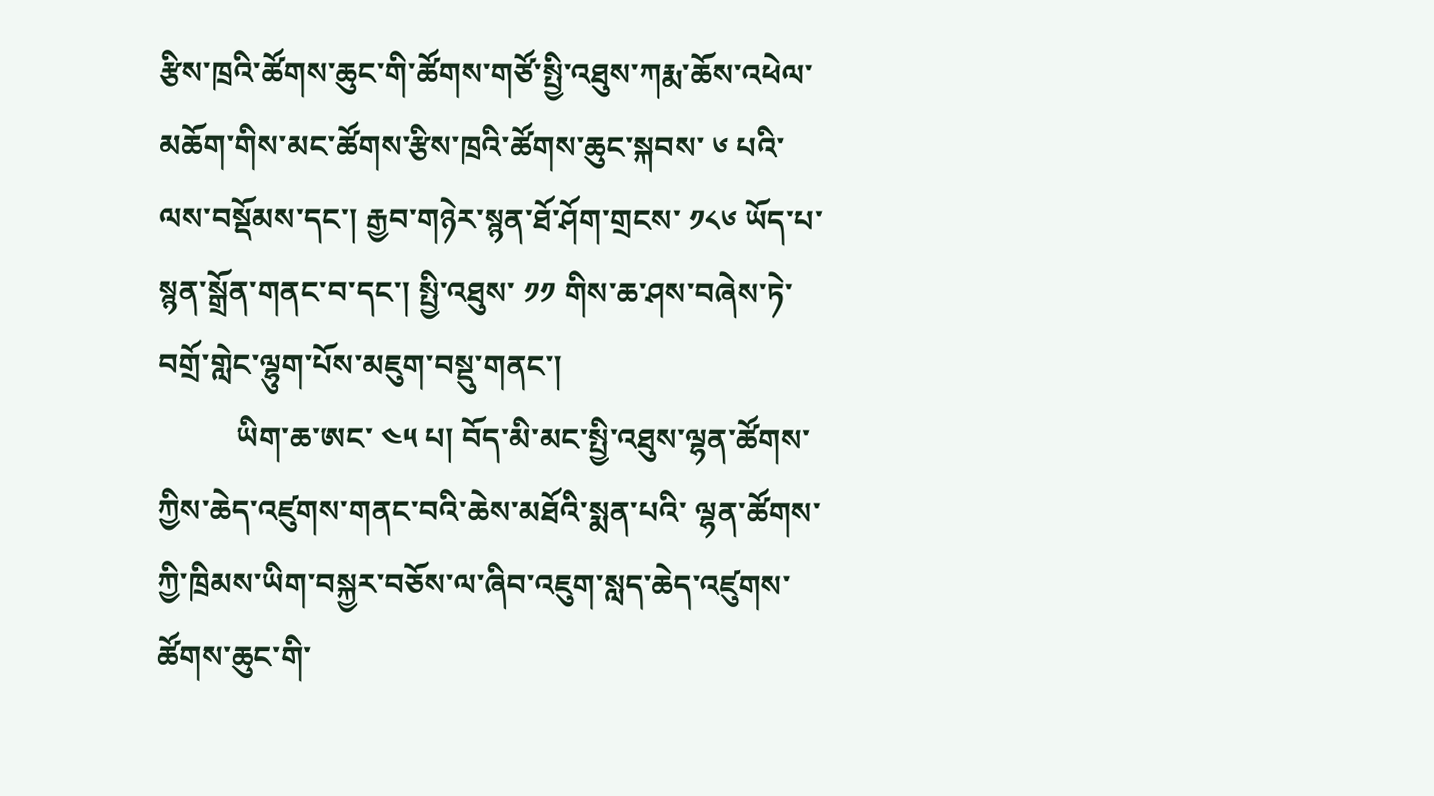རྩིས་ཁྲའི་ཚོགས་ཆུང་གི་ཚོགས་གཙོ་སྤྱི་འཐུས་ཀརྨ་ཆོས་འཕེལ་མཆོག་གིས་མང་ཚོགས་རྩིས་ཁྲའི་ཚོགས་ཆུང་སྐབས་ ༦ པའི་ལས་བསྡོམས་དང་། རྒྱབ་གཉེར་སྙན་ཐོ་ཤོག་གྲངས་ ༡༨༦ ཡོད་པ་སྙན་སྒྲོན་གནང་བ་དང་། སྤྱི་འཐུས་ ༡༡ གིས་ཆ་ཤས་བཞེས་ཏེ་བགྲོ་གླེང་ལྷུག་པོས་མཇུག་བསྡུ་གནང་།
          ཡིག་ཆ་ཨང་ ༤༥ པ། བོད་མི་མང་སྤྱི་འཐུས་ལྷན་ཚོགས་ཀྱིས་ཆེད་འཛུགས་གནང་བའི་ཆེས་མཐོའི་སྨན་པའི་ ལྷན་ཚོགས་ཀྱི་ཁྲིམས་ཡིག་བསྐྱར་བཅོས་ལ་ཞིབ་འཇུག་སླད་ཆེད་འཛུགས་ཚོགས་ཆུང་གི་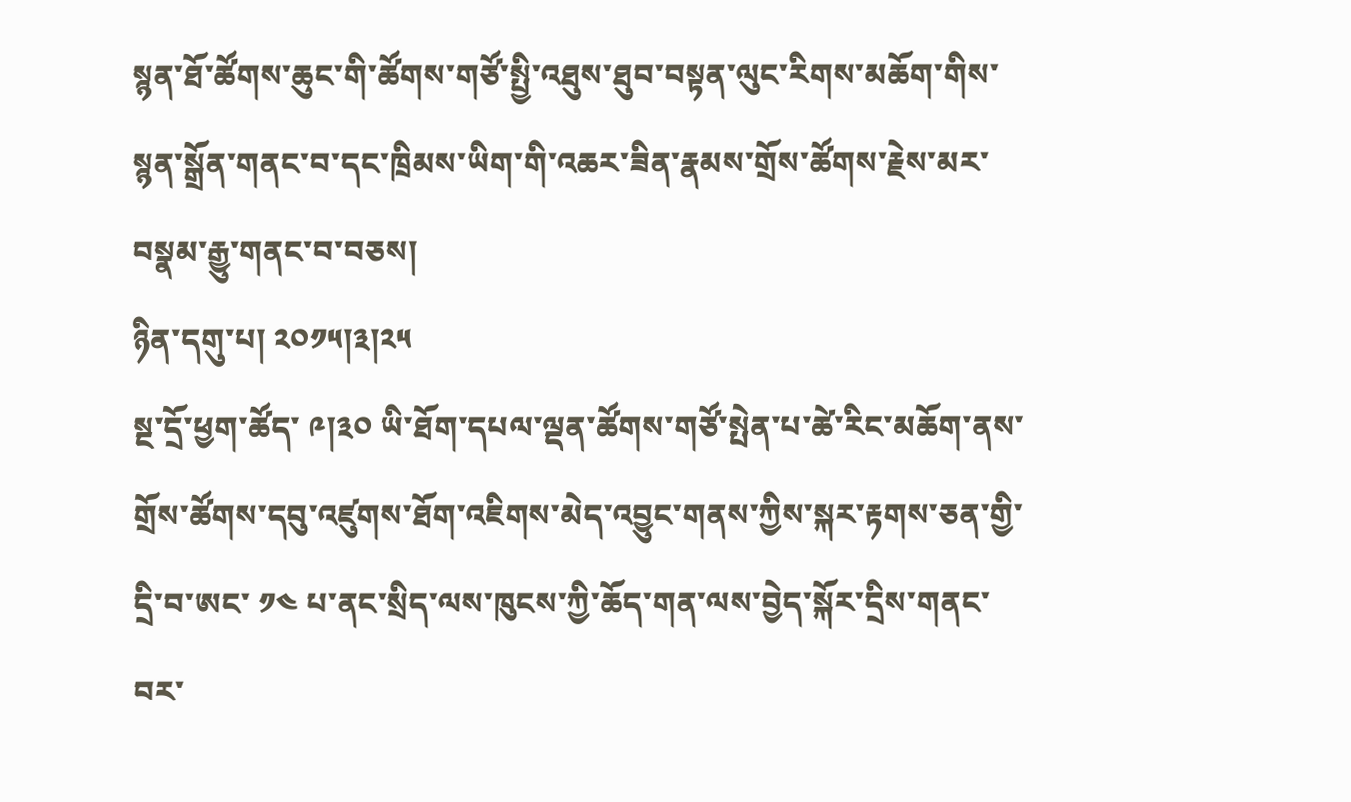སྙན་ཐོ་ཚོགས་ཆུང་གི་ཚོགས་གཙོ་སྤྱི་འཐུས་ཐུབ་བསྟན་ལུང་རིགས་མཆོག་གིས་སྙན་སྒྲོན་གནང་བ་དང་ཁྲིམས་ཡིག་གི་འཆར་ཟིན་རྣམས་གྲོས་ཚོགས་རྗེས་མར་བསྣམ་རྒྱུ་གནང་བ་བཅས།
ཉིན་དགུ་པ། ༢༠༡༥།༣།༢༥
སྔ་དྲོ་ཕྱག་ཚོད་ ༩།༣༠ ཡི་ཐོག་དཔལ་ལྡན་ཚོགས་གཙོ་སྤེན་པ་ཚེ་རིང་མཆོག་ནས་གྲོས་ཚོགས་དབུ་འཛུགས་ཐོག་འཇིགས་མེད་འབྱུང་གནས་ཀྱིས་སྐར་རྟགས་ཅན་གྱི་དྲི་བ་ཨང་ ༡༤ པ་ནང་སྲིད་ལས་ཁུངས་ཀྱི་ཆོད་གན་ལས་བྱེད་སྐོར་དྲིས་གནང་བར་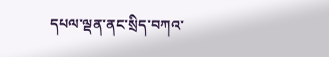དཔལ་ལྡན་ནང་སྲིད་བཀའ་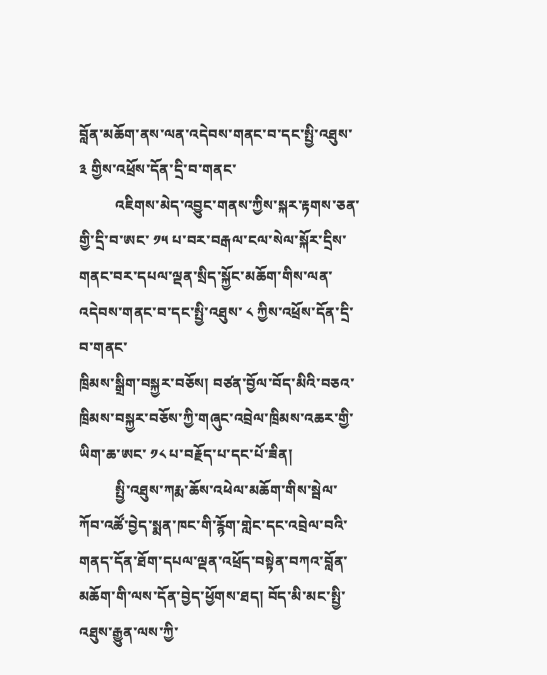བློན་མཆོག་ནས་ལན་འདེབས་གནང་བ་དང་སྤྱི་འཐུས་ ༣ གྱིས་འཕྲོས་དོན་དྲི་བ་གནང་
          འཇིགས་མེད་འབྱུང་གནས་ཀྱིས་སྐར་རྟགས་ཅན་གྱི་དྲི་བ་ཨང་ ༡༥ པ་བར་བརྒལ་ངལ་སེལ་སྐོར་དྲིས་གནང་བར་དཔལ་ལྡན་སྲིད་སྐྱོང་མཆོག་གིས་ལན་འདེབས་གནང་བ་དང་སྤྱི་འཐུས་ ༨ ཀྱིས་འཕྲོས་དོན་དྲི་བ་གནང་
ཁྲིམས་སྒྲིག་བསྐྱར་བཅོས། བཙན་བྱོལ་བོད་མིའི་བཅའ་ཁྲིམས་བསྐྱར་བཅོས་ཀྱི་གཞུང་འབྲེལ་ཁྲིམས་འཆར་གྱི་ཡིག་ཆ་ཨང་ ༡༨ པ་བརྗོད་པ་དང་པོ་ཟིན།
          སྤྱི་འཐུས་ཀརྨ་ཆོས་འཕེལ་མཆོག་གིས་སྦེལ་ཀོབ་འཚོ་བྱེད་སྨན་ཁང་གི་རྙོག་གླེང་དང་འབྲེལ་བའི་གནད་དོན་ཐོག་དཔལ་ལྡན་འཕྲོད་བསྟེན་བཀའ་བློན་མཆོག་གི་ལས་དོན་བྱེད་ཕྱོགས་ཐད། བོད་མི་མང་སྤྱི་འཐུས་རྒྱུན་ལས་ཀྱི་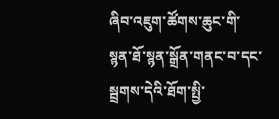ཞིབ་འཇུག་ཚོགས་ཆུང་གི་སྙན་ཐོ་སྙན་སྒྲོན་གནང་བ་དང་སྦྲགས་དེའི་ཐོག་སྤྱི་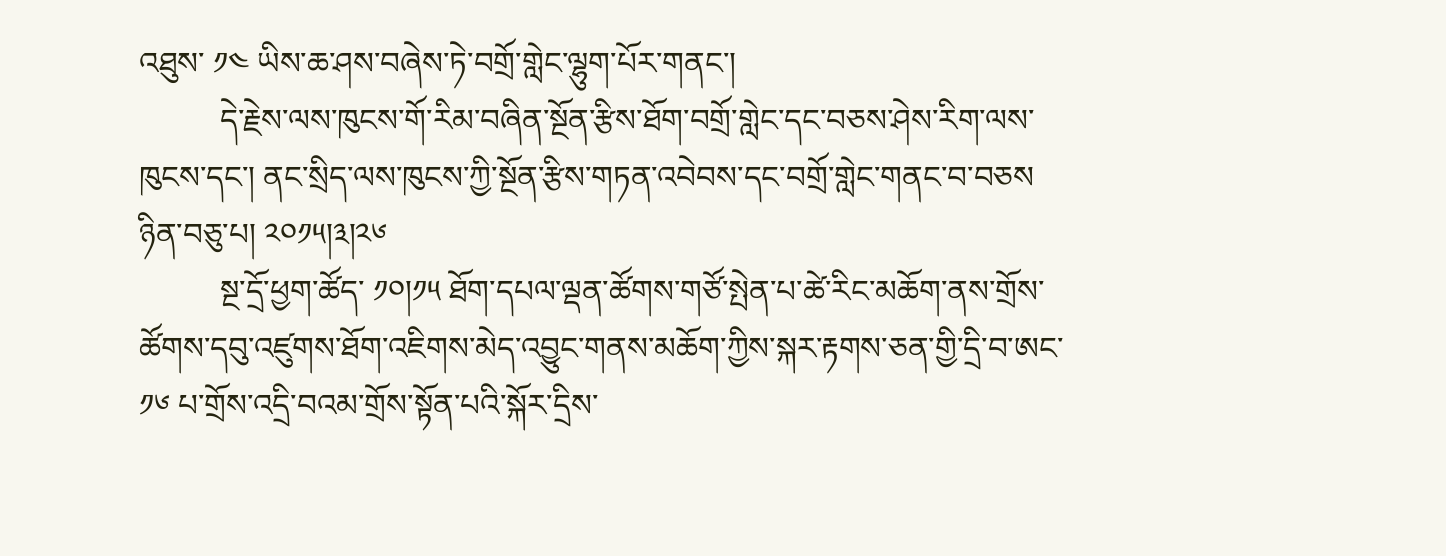འཐུས་ ༡༤ ཡིས་ཆ་ཤས་བཞེས་ཏེ་བགྲོ་གླེང་ལྷུག་པོར་གནང་།
          དེ་རྗེས་ལས་ཁུངས་གོ་རིམ་བཞིན་སྔོན་རྩིས་ཐོག་བགྲོ་གླེང་དང་བཅས་ཤེས་རིག་ལས་ཁུངས་དང་། ནང་སྲིད་ལས་ཁུངས་ཀྱི་སྔོན་རྩིས་གཏན་འབེབས་དང་བགྲོ་གླེང་གནང་བ་བཅས
ཉིན་བཅུ་པ། ༢༠༡༥།༣།༢༦
          སྔ་དྲོ་ཕྱག་ཚོད་ ༡༠།༡༥ ཐོག་དཔལ་ལྡན་ཚོགས་གཙོ་སྤེན་པ་ཚེ་རིང་མཆོག་ནས་གྲོས་ཚོགས་དབུ་འཛུགས་ཐོག་འཇིགས་མེད་འབྱུང་གནས་མཆོག་ཀྱིས་སྐར་རྟགས་ཅན་གྱི་དྲི་བ་ཨང་ ༡༦ པ་གྲོས་འདྲི་བའམ་གྲོས་སྟོན་པའི་སྐོར་དྲིས་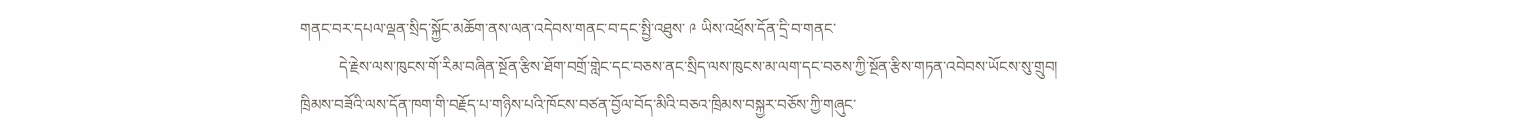གནང་བར་དཔལ་ལྡན་སྲིད་སྐྱོང་མཆོག་ནས་ལན་འདེབས་གནང་བ་དང་སྤྱི་འཐུས་ ༩ ཡིས་འཕྲོས་དོན་དྲི་བ་གནང་
          དེ་རྗེས་ལས་ཁུངས་གོ་རིམ་བཞིན་སྔོན་རྩིས་ཐོག་བགྲོ་གླེང་དང་བཅས་ནང་སྲིད་ལས་ཁུངས་མ་ལག་དང་བཅས་ཀྱི་སྔོན་རྩིས་གཏན་འབེབས་ཡོངས་སུ་གྲུབ།
ཁྲིམས་བཟོའི་ལས་དོན་ཁག་གི་བརྗོད་པ་གཉིས་པའི་ཁོངས་བཙན་བྱོལ་བོད་མིའི་བཅའ་ཁྲིམས་བསྐྱར་བཅོས་ཀྱི་གཞུང་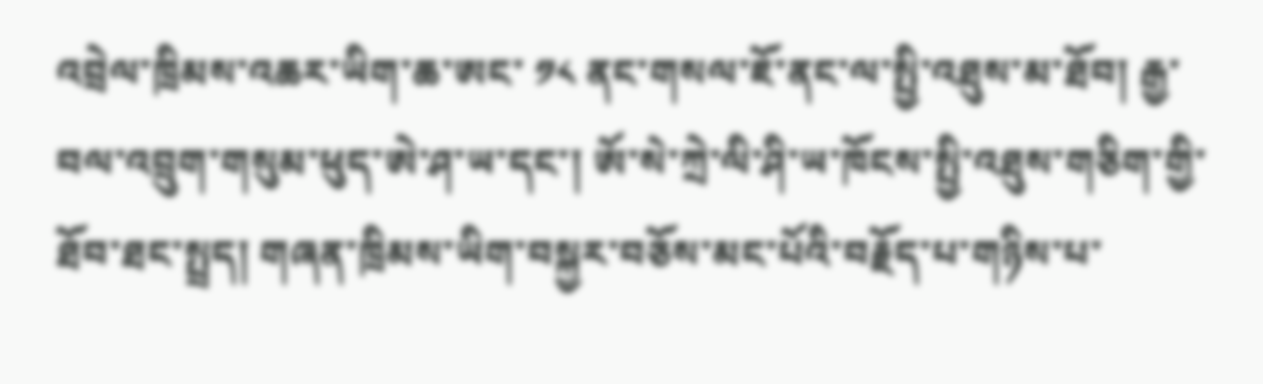འབྲེལ་ཁྲིམས་འཆར་ཡིག་ཆ་ཨང་ ༡༨ ནང་གསལ་ཇོ་ནང་ལ་སྤྱི་འཐུས་མ་ཐོབ། རྒྱ་བལ་འབྲུག་གསུམ་ཕུད་ཨེ་ཤ་ཡ་དང་། ཨོ་སེ་ཀྲེ་ལི་ཤི་ཡ་ཁོངས་སྤྱི་འཐུས་གཅིག་གྱི་ཐོབ་ཐང་སྤྲད། གཞན་ཁྲིམས་ཡིག་བསྐྱར་བཅོས་མང་པོའི་བརྗོད་པ་གཉིས་པ་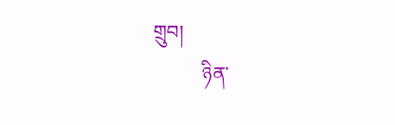གྲུབ།
          ཉིན་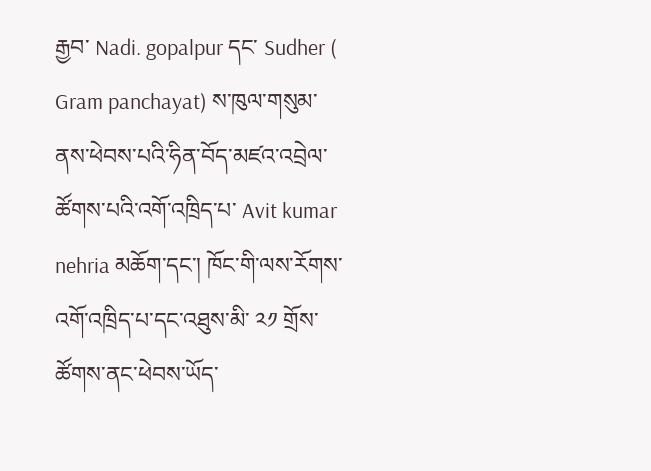རྒྱབ་ Nadi. gopalpur དང་ Sudher ( Gram panchayat) ས་ཁུལ་གསུམ་ནས་ཕེབས་པའི་ཧིན་བོད་མཛའ་འབྲེལ་ཚོགས་པའི་འགོ་འཁྲིད་པ་ Avit kumar nehria མཆོག་དང་། ཁོང་གི་ལས་རོགས་འགོ་འཁྲིད་པ་དང་འཐུས་མི་ ༢༡ གྲོས་ཚོགས་ནང་ཕེབས་ཡོད་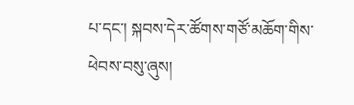པ་དང་། སྐབས་དེར་ཚོགས་གཙོ་མཆོག་གིས་ཕེབས་བསུ་ཞུས།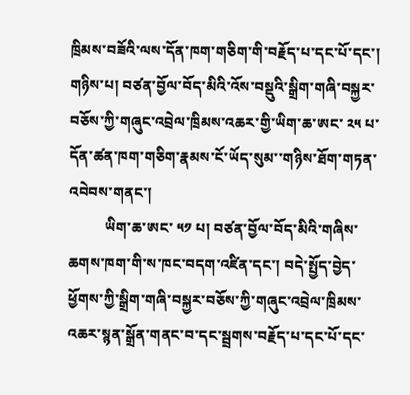ཁྲིམས་བཟོའི་ལས་དོན་ཁག་གཅིག་གི་བརྗོད་པ་དང་པོ་དང་། གཉིས་པ། བཙན་བྱོལ་བོད་མིའི་འོས་བསྡུའི་སྒྲིག་གཞི་བསྐྱར་བཅོས་ཀྱི་གཞུང་འབྲེལ་ཁྲིམས་འཆར་གྱི་ཡིག་ཆ་ཨང་ ༢༥ པ་དོན་ཚན་ཁག་གཅིག་རྣམས་ངོ་ཡོད་སུམ་་གཉིས་ཐོག་གཏན་འབེབས་གནང་།
          ཡིག་ཆ་ཨང་ ༥༡ པ། བཙན་བྱོལ་བོད་མིའི་གཞིས་ཆགས་ཁག་གི་ས་ཁང་བདག་འཛིན་དང་། བདེ་སྤྱོད་བྱེད་ཕྱོགས་ཀྱི་སྒྲིག་གཞི་བསྐྱར་བཅོས་ཀྱི་གཞུང་འབྲེལ་ཁྲིམས་འཆར་སྙན་སྒྲོན་གནང་བ་དང་སྦྲགས་བརྗོད་པ་དང་པོ་དང་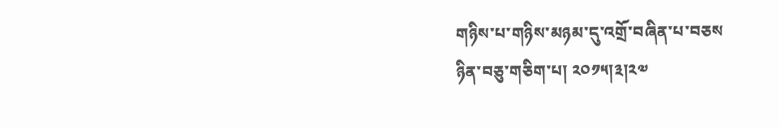གཉིས་པ་གཉིས་མཉམ་དུ་འགྲོ་བཞིན་པ་བཅས
ཉིན་བཅུ་གཅིག་པ། ༢༠༡༥།༣།༢༧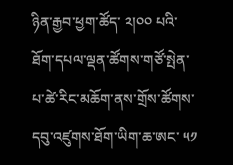ཉིན་རྒྱབ་ཕྱག་ཚོད་ ༢།༠༠ པའི་ཐོག་དཔལ་ལྡན་ཚོགས་གཙོ་སྤེན་པ་ཚེ་རིང་མཆོག་ནས་གྲོས་ཚོགས་དབུ་འཛུགས་ཐོག་ཡིག་ཆ་ཨང་ ༥༡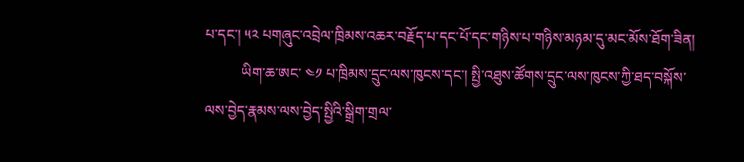པ་དང་། ༥༢ པགཞུང་འབྲེལ་ཁྲིམས་འཆར་བརྗོད་པ་དང་པོ་དང་གཉིས་པ་གཉིས་མཉམ་དུ་མང་མོས་ཐོག་ཟིན།
          ཡིག་ཆ་ཨང་ ༤༡ པ་ཁྲིམས་དྲུང་ལས་ཁུངས་དང་། སྤྱི་འཐུས་ཚོགས་དྲུང་ལས་ཁུངས་ཀྱི་ཐད་བསྐོས་ལས་བྱེད་རྣམས་ལས་བྱེད་སྤྱིའི་སྒྲིག་གྲལ་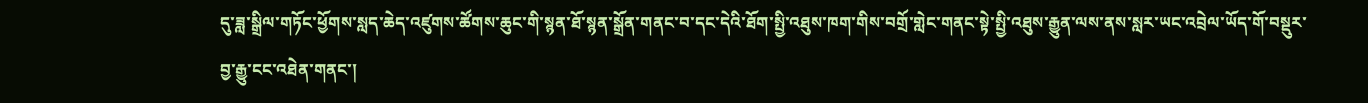དུ་ཟླ་སྒྲིལ་གཏོང་ཕྱོགས་སླད་ཆེད་འཛུགས་ཚོགས་ཆུང་གི་སྙན་ཐོ་སྙན་སྒྲོན་གནང་བ་དང་དེའི་ཐོག་སྤྱི་འཐུས་ཁག་གིས་བགྲོ་གླེང་གནང་སྟེ་སྤྱི་འཐུས་རྒྱུན་ལས་ནས་སླར་ཡང་འབྲེལ་ཡོད་གོ་བསྡུར་བྱ་རྒྱུ་ངང་འཐེན་གནང་།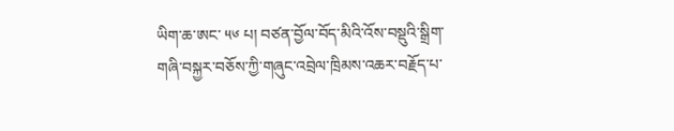ཡིག་ཆ་ཨང་ ༥༦ པ། བཙན་བྱོལ་བོད་མིའི་འོས་བསྡུའི་སྒྲིག་གཞི་བསྐྱར་བཅོས་ཀྱི་གཞུང་འབྲེལ་ཁྲིམས་འཆར་བརྗོད་པ་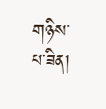གཉིས་པ་ཟིན།